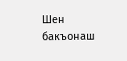Шен бакъонаш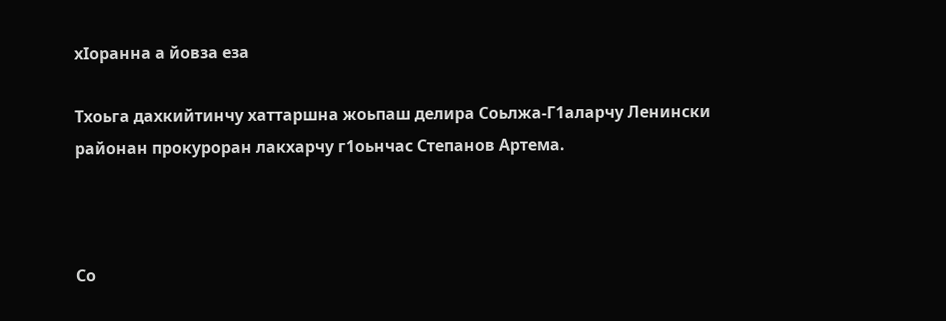хIоранна а йовза еза

Тхоьга дахкийтинчу хаттаршна жоьпаш делира Соьлжа-Г1аларчу Ленински районан прокуроран лакхарчу г1оьнчас Степанов Артема.



Со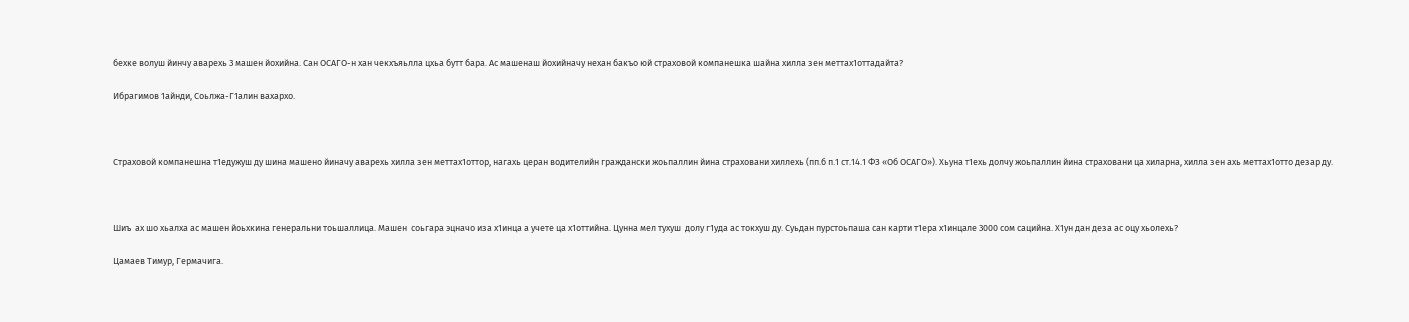бехке волуш йинчу аварехь 3 машен йохийна. Сан ОСАГО-н хан чекхъяьлла цхьа бутт бара. Ас машенаш йохийначу нехан бакъо юй страховой компанешка шайна хилла зен меттах1оттадайта?

Ибрагимов 1айнди, Соьлжа-Г1алин вахархо.



Страховой компанешна т1едужуш ду шина машено йиначу аварехь хилла зен меттах1оттор, нагахь церан водителийн граждански жоьпаллин йина страховани хиллехь (пп.б п.1 ст.14.1 ФЗ «Об ОСАГО»). Хьуна т1ехь долчу жоьпаллин йина страховани ца хиларна, хилла зен ахь меттах1отто дезар ду.



Шиъ  ах шо хьалха ас машен йоьхкина генеральни тоьшаллица. Машен  соьгара эцначо иза х1инца а учете ца х1оттийна. Цунна мел тухуш  долу г1уда ас токхуш ду. Суьдан пурстоьпаша сан карти т1ера х1инцале 3000 сом сацийна. Х1ун дан деза ас оцу хьолехь?

Цамаев Тимур, Гермачига.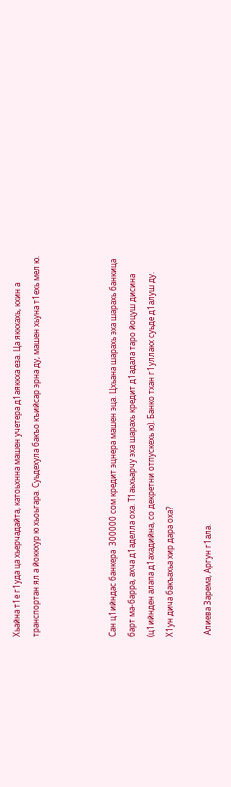Хьайна т1е г1уда ца хьерчадайта, катоьхнна машен учетера д1аяккха еза. Ца яккхахь, кхин а транспортан ял а йоккхур ю хьоьгара. Суьдехула бакъо къийсар эрна ду, машен хьуна т1ехь мел ю.



Сан ц1ийндас банкера  300000 сом кредит эцнера машен эца. Цхьана шарахь эха шарахь банкица барт ма-барра, ахча д1аделла оха. Т1аьхьарчу эха шарахь кредит д1адала таро йоцуш дисина (ц1ийнден алапа д1ахадийна, со декретни отпускехь ю). Банко тхан г1уллакх суьде д1алуш ду. Х1ун дича бакъахьа хир дара оха?

 Алиева Зарема, Аргун г1ала.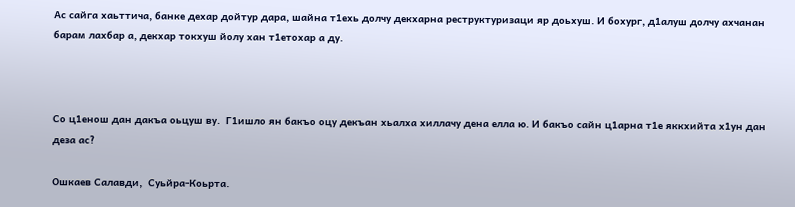Ас сайга хаьттича, банке дехар дойтур дара, шайна т1ехь долчу декхарна реструктуризаци яр доьхуш. И бохург, д1алуш долчу ахчанан барам лахбар а, декхар токхуш йолу хан т1етохар а ду.



Со ц1енош дан дакъа оьцуш ву.  Г1ишло ян бакъо оцу декъан хьалха хиллачу дена елла ю. И бакъо сайн ц1арна т1е яккхийта х1ун дан деза ас?

Ошкаев Салавди,  Суьйра-Коьрта.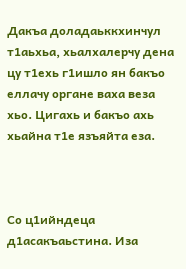Дакъа доладаьккхинчул т1аьхьа, хьалхалерчу дена  цу т1ехь г1ишло ян бакъо еллачу органе ваха веза хьо. Цигахь и бакъо ахь хьайна т1е язъяйта еза.



Со ц1ийндеца д1асакъаьстина. Иза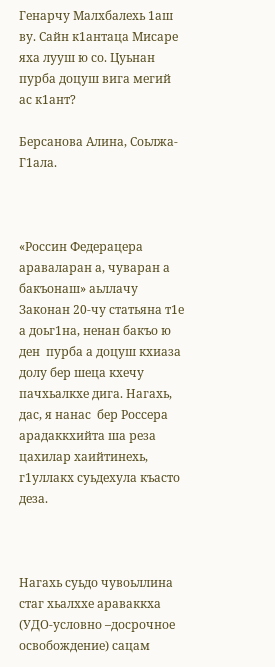Генарчу Малхбалехь 1аш ву. Сайн к1антаца Мисаре яха лууш ю со. Цуьнан пурба доцуш вига мегий ас к1ант?

Берсанова Алина, Соьлжа-Г1ала.



«Россин Федерацера араваларан а, чуваран а бакъонаш» аьллачу Законан 20-чу статьяна т1е а доьг1на, ненан бакъо ю ден  пурба а доцуш кхиаза долу бер шеца кхечу пачхьалкхе дига. Нагахь, дас, я нанас  бер Россера арадаккхийта ша реза цахилар хаийтинехь, г1уллакх суьдехула къасто деза.



Нагахь суьдо чувоьллина стаг хьалххе араваккха (УДО-условно –досрочное освобождение) сацам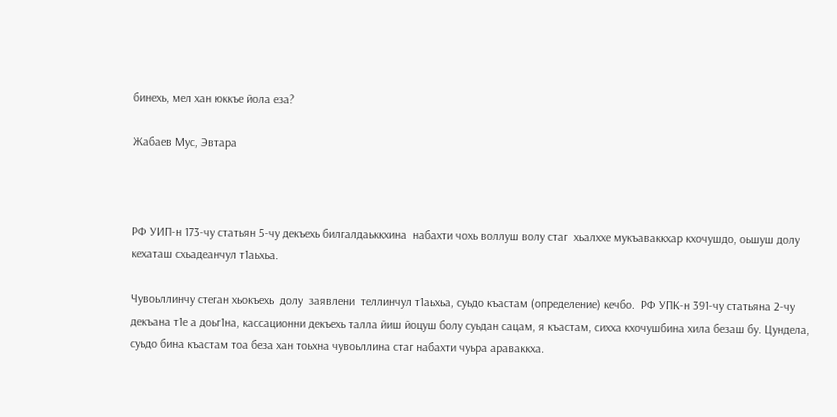бинехь, мел хан юккъе йола еза?

Жабаев Мус, Эвтара



РФ УИП-н 173-чу статьян 5-чу декъехь билгалдаьккхина  набахти чохь воллуш волу стаг  хьалххе мукъаваккхар кхочушдо, оьшуш долу кехаташ схьадеанчул т1аьхьа.

Чувоьллинчу стеган хьокъехь  долу  заявлени  теллинчул т1аьхьа, суьдо къастам (определение) кечбо.  РФ УПК-н 391-чу статьяна 2-чу декъана т1е а доьг1на, кассационни декъехь талла йиш йоцуш болу суьдан сацам, я къастам, сихха кхочушбина хила безаш бу. Цундела, суьдо бина къастам тоа беза хан тоьхна чувоьллина стаг набахти чуьра араваккха.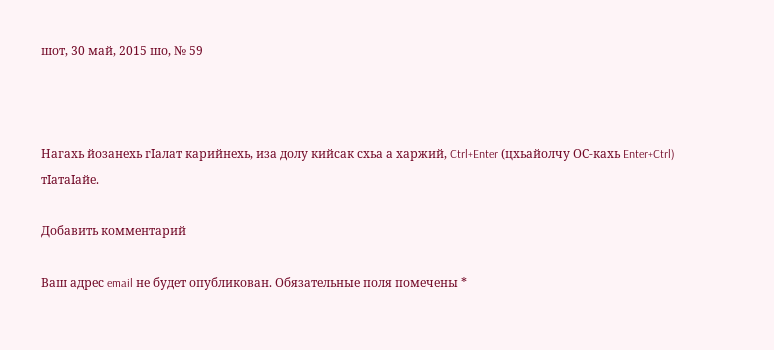шот, 30 май, 2015 шо, № 59



Нагахь йозанехь гIалат карийнехь, иза долу кийсак схьа а харжий, Ctrl+Enter (цхьайолчу ОС-кахь Enter+Ctrl) тIатаIайе.

Добавить комментарий

Ваш адрес email не будет опубликован. Обязательные поля помечены *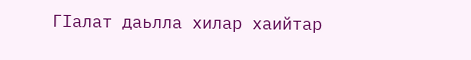ГIалат даьлла хилар хаийтар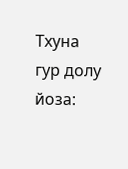Тхуна гур долу йоза: